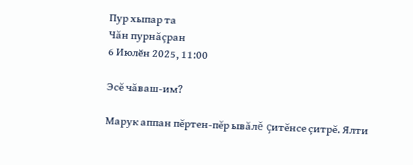Пур хыпар та
Чăн пурнăçран
6 Июлӗн 2025, 11:00

Эсĕ чăваш-им?

Марук аппан пĕртен-пĕр ывăлĕ çитĕнсе çитрĕ. Ялти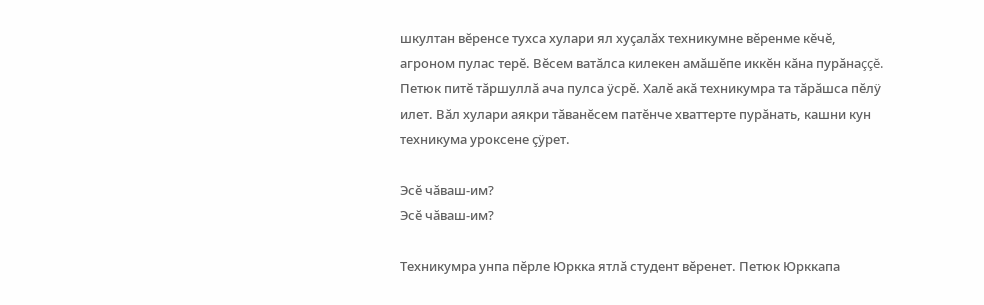шкултан вĕренсе тухса хулари ял хуçалăх техникумне вĕренме кĕчĕ, агроном пулас терĕ. Вĕсем ватăлса килекен амăшĕпе иккĕн кăна пурăнаççĕ. Петюк питĕ тăршуллă ача пулса ÿсрĕ. Халĕ акă техникумра та тăрăшса пĕлÿ илет. Вăл хулари аякри тăванĕсем патĕнче хваттерте пурăнать, кашни кун техникума уроксене çÿрет.

Эсĕ чăваш-им?
Эсĕ чăваш-им?

Техникумра унпа пĕрле Юркка ятлă студент вĕренет. Петюк Юрккапа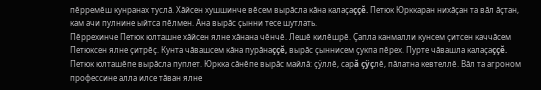пĕрремĕш кунранах туслă. Хăйсен хушшинче вĕсем вырăсла кăна калаçаççĕ. Петюк Юрккаран нихăçан та вăл ăçтан, кам ачи пулнине ыйтса пĕлмен. Ăна вырăс çынни тесе шутлать.
Пĕррехинче Петюк юлташне хăйсен ялне хăнана чĕнчĕ. Лешĕ килĕшрĕ. Çапла канмалли кунсем çитсен каччăсем Петюксен ялне çитрĕç. Кунта чăвашсем кăна пурăнаççĕ, вырăс çыннисем çукпа пĕрех. Пурте чăвашла калаçаççĕ. Петюк юлташĕпе вырăсла пуплет. Юркка сăнĕпе вырăс майлă: çÿллĕ, сарă çÿçлĕ, пăлатна кевтеллĕ. Вăл та агроном профессине алла илсе тăван ялне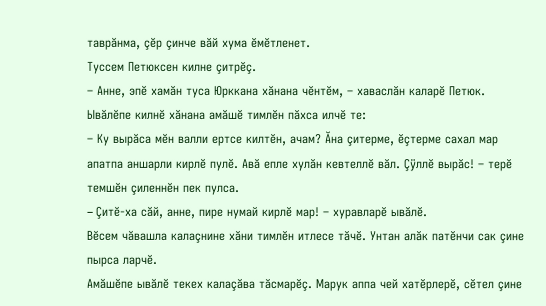таврăнма, çĕр çинче вăй хума ĕмĕтленет.
Туссем Петюксен килне çитрĕç.
– Анне, эпĕ хамăн туса Юрккана хăнана чĕнтĕм, – хаваслăн каларĕ Петюк.
Ывăлĕпе килнĕ хăнана амăшĕ тимлĕн пăхса илчĕ те:
– Ку вырăса мĕн валли ертсе килтĕн, ачам? Ăна çитерме, ĕçтерме сахал мар апатпа аншарли кирлĕ пулĕ. Авă епле хулăн кевтеллĕ вăл. Çÿллĕ вырăс! – терĕ темшĕн çиленнĕн пек пулса.
– Çитĕ-ха сăй, анне, пире нумай кирлĕ мар! – хуравларĕ ывăлĕ.
Вĕсем чăвашла калаçнине хăни тимлĕн итлесе тăчĕ. Унтан алăк патĕнчи сак çине пырса ларчĕ.
Амăшĕпе ывăлĕ текех калаçăва тăсмарĕç. Марук аппа чей хатĕрлерĕ, сĕтел çине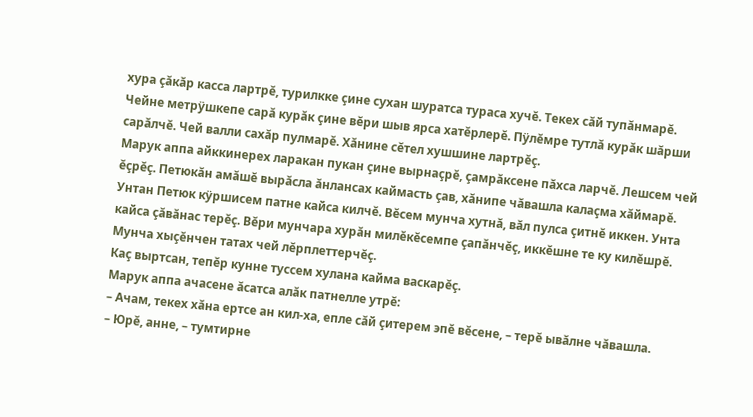хура çăкăр касса лартрĕ, турилкке çине сухан шуратса тураса хучĕ. Текех сăй тупăнмарĕ. Чейне метрÿшкепе сарă курăк çине вĕри шыв ярса хатĕрлерĕ. Пÿлĕмре тутлă курăк шăрши сарăлчĕ. Чей валли сахăр пулмарĕ. Хăнине сĕтел хушшине лартрĕç.
Марук аппа айккинерех ларакан пукан çине вырнаçрĕ, çамрăксене пăхса ларчĕ. Лешсем чей ĕçрĕç. Петюкăн амăшĕ вырăсла ăнлансах каймасть çав, хăнипе чăвашла калаçма хăймарĕ. Унтан Петюк кÿршисем патне кайса килчĕ. Вĕсем мунча хутнă, вăл пулса çитнĕ иккен. Унта кайса çăвăнас терĕç. Вĕри мунчара хурăн милĕкĕсемпе çапăнчĕç, иккĕшне те ку килĕшрĕ. Мунча хыçĕнчен татах чей лĕрплеттерчĕç.
Каç выртсан, тепĕр кунне туссем хулана кайма васкарĕç.
Марук аппа ачасене ăсатса алăк патнелле утрĕ:
– Ачам, текех хăна ертсе ан кил-ха, епле сăй çитерем эпĕ вĕсене, – терĕ ывăлне чăвашла.
– Юрĕ, анне, – тумтирне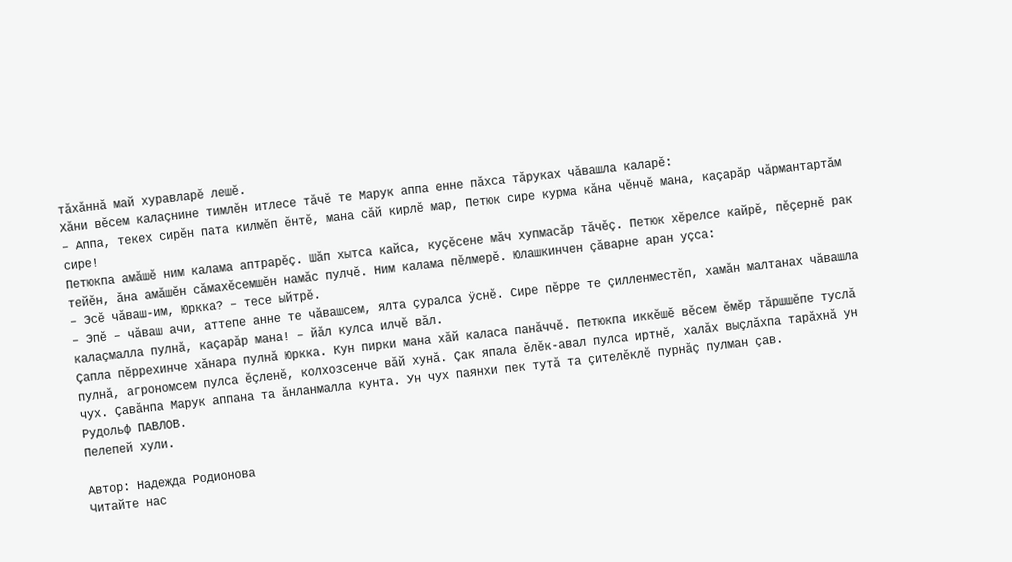тăхăннă май хуравларĕ лешĕ.
Хăни вĕсем калаçнине тимлĕн итлесе тăчĕ те Марук аппа енне пăхса тăруках чăвашла каларĕ:
– Аппа, текех сирĕн пата килмĕп ĕнтĕ, мана сăй кирлĕ мар, Петюк сире курма кăна чĕнчĕ мана, каçарăр чăрмантартăм сире!
Петюкпа амăшĕ ним калама аптрарĕç. Шăп хытса кайса, куçĕсене мăч хупмасăр тăчĕç. Петюк хĕрелсе кайрĕ, пĕçернĕ рак тейĕн, ăна амăшĕн сăмахĕсемшĕн намăс пулчĕ. Ним калама пĕлмерĕ. Юлашкинчен çăварне аран уçса:
– Эсĕ чăваш-им, Юркка? – тесе ыйтрĕ.
– Эпĕ – чăваш ачи, аттепе анне те чăвашсем, ялта çуралса ÿснĕ. Сире пĕрре те çилленместĕп, хамăн малтанах чăвашла калаçмалла пулнă, каçарăр мана! – йăл кулса илчĕ вăл.
Çапла пĕррехинче хăнара пулнă Юркка. Кун пирки мана хăй каласа панăччĕ. Петюкпа иккĕшĕ вĕсем ĕмĕр тăршшĕпе туслă пулнă, агрономсем пулса ĕçленĕ, колхозсенче вăй хунă. Çак япала ĕлĕк-авал пулса иртнĕ, халăх выçлăхпа тарăхнă ун чух. Çавăнпа Марук аппана та ăнланмалла кунта. Ун чух паянхи пек тутă та çителĕклĕ пурнăç пулман çав.
Рудольф ПАВЛОВ.
Пелепей хули.

Автор: Надежда Родионова
Читайте нас